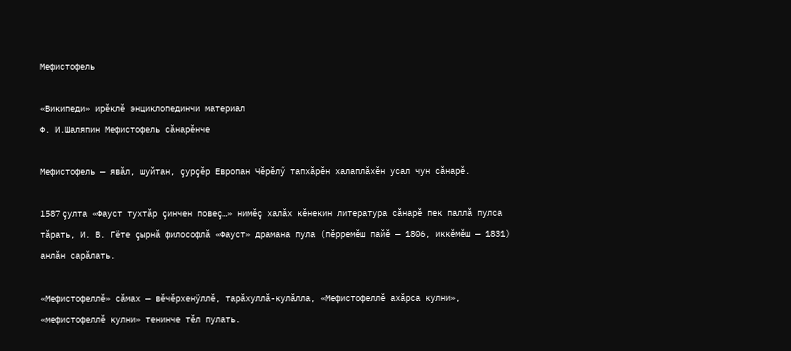Мефистофель

«Википеди» ирĕклĕ энциклопединчи материал
Ф. И.Шаляпин Мефистофель сăнарĕнче

Мефистофель — явăл, шуйтан, çурçĕр Европан Чĕрĕлӳ тапхăрĕн халаплăхĕн усал чун сăнарĕ.

1587 çулта «Фауст тухтăр çинчен повеç…» нимĕç халăх кĕнекин литература сăнарĕ пек паллă пулса тăрать, И. В. Гёте çырнă философлă «Фауст» драмана пула (пĕрремĕш пайĕ — 1806, иккĕмĕш — 1831) анлăн сарăлать.

«Мефистофеллĕ» сăмах — вĕчĕрхенÿллĕ, тарăхуллă-кулăлла, «Мефистофеллĕ ахăрса кулни», «мефистофеллĕ кулни» тенинче тĕл пулать.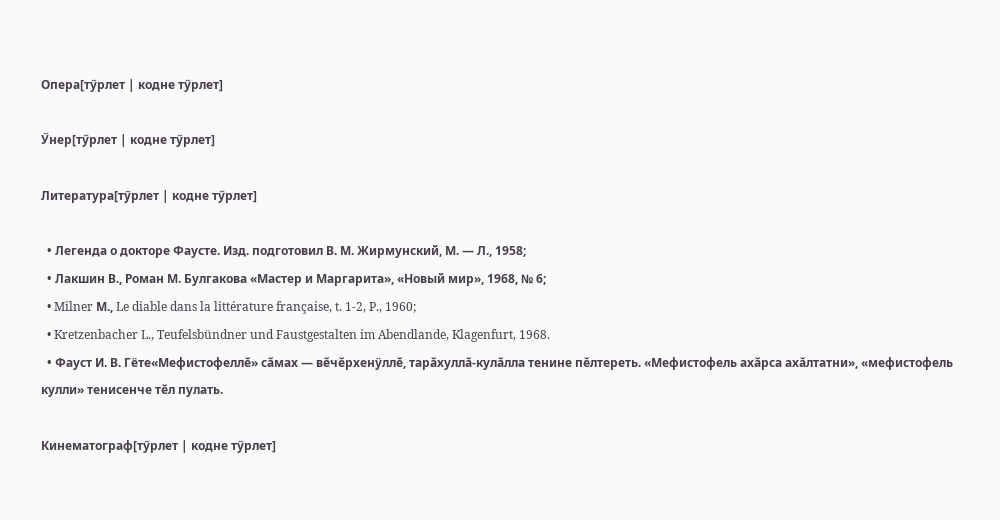Опера[тӳрлет | кодне тӳрлет]

Ӳнер[тӳрлет | кодне тӳрлет]

Литература[тӳрлет | кодне тӳрлет]

  • Легенда о докторе Фаусте. Изд. подготовил В. М. Жирмунский, М. — Л., 1958;
  • Лакшин В., Роман М. Булгакова «Мастер и Маргарита», «Новый мир», 1968, № 6;
  • Milner М., Le diable dans la littérature française, t. 1-2, P., 1960;
  • Kretzenbacher L., Teufelsbündner und Faustgestalten im Abendlande, Klagenfurt, 1968.
  • Фауст И. В. Гёте«Мефистофеллĕ» сăмах — вĕчĕрхенÿллĕ, тарăхуллă-кулăлла тенине пĕлтереть. «Мефистофель ахăрса ахăлтатни», «мефистофель кулли» тенисенче тĕл пулать.

Кинематограф[тӳрлет | кодне тӳрлет]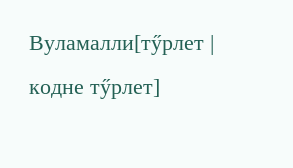Вуламалли[тӳрлет | кодне тӳрлет]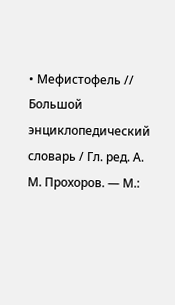• Мефистофель // Большой энциклопедический словарь / Гл. ред. А. М. Прохоров. — М.: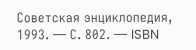Советская энциклопедия, 1993. — С. 802. — ISBN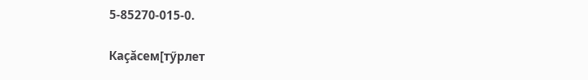5-85270-015-0.

Каçăсем[тӳрлет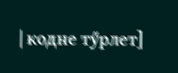| кодне тӳрлет]